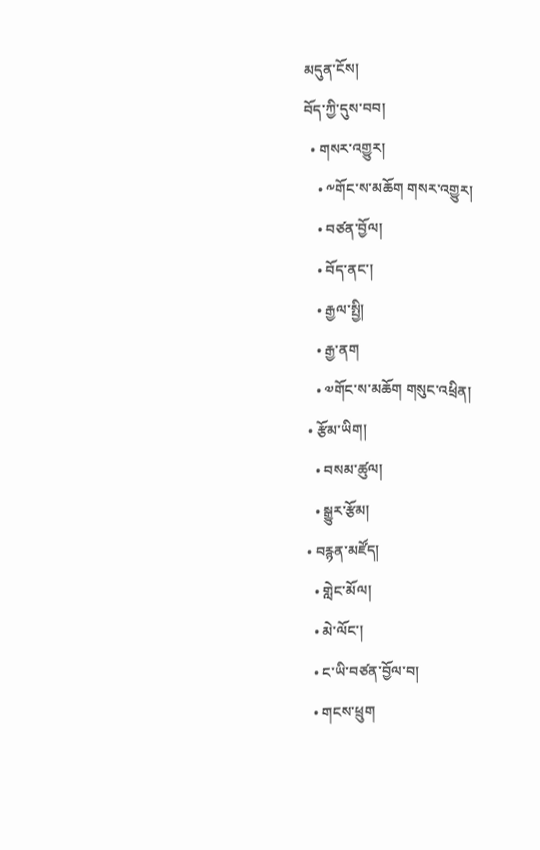མདུན་ངོས།
བོད་ཀྱི་དུས་བབ།
  • གསར་འགྱུར།
    • ༸གོང་ས་མཆོག གསར་འགྱུར།
    • བཙན་བྱོལ།
    • བོད་ནང་།
    • རྒྱལ་སྤྱི།
    • རྒྱ་ནག
    • ༧གོང་ས་མཆོག གསུང་འཕྲིན།
  • རྩོམ་ཡིག།
    • བསམ་ཚུལ།
    • སྒྱུར་རྩོམ།
  • བརྙན་མཛོད།
    • གླེང་མོལ།
    • མེ་ལོང་།
    • ང་ཡི་བཙན་བྱོལ་བ།
    • གངས་ཕྲུག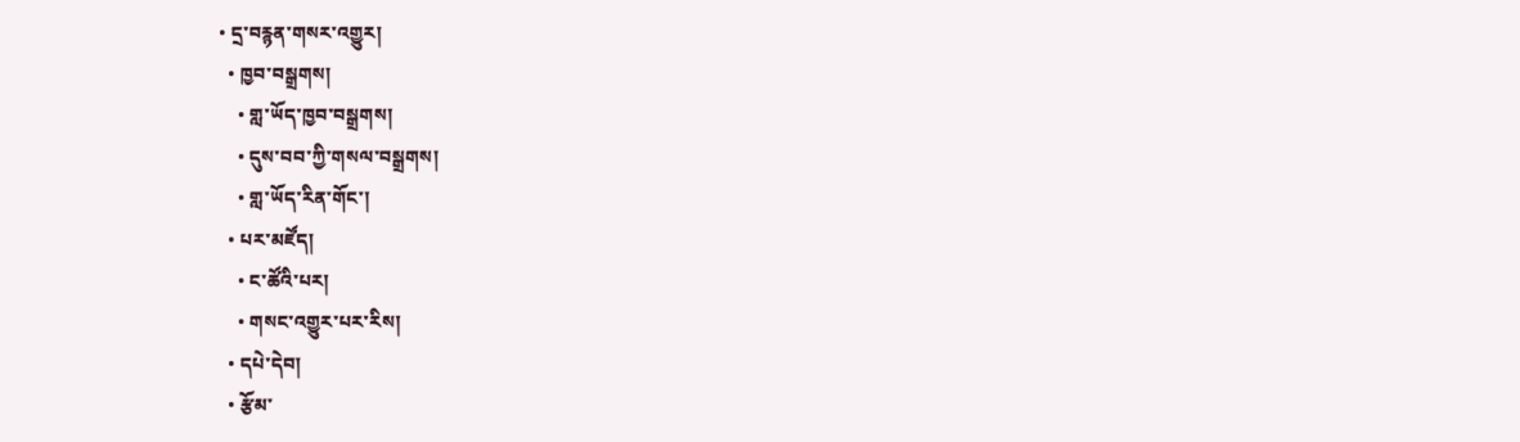• དྲ་བརྙན་གསར་འགྱུར།
  • ཁྱབ་བསྒྲགས།
    • གླ་ཡོད་ཁྱབ་བསྒྲགས།
    • དུས་བབ་ཀྱི་གསལ་བསྒྲགས།
    • གླ་ཡོད་རིན་གོང་།
  • པར་མཛོད།
    • ང་ཚོའི་པར།
    • གསང་འགྱུར་པར་རིས།
  • དཔེ་དེབ།
  • རྩོམ་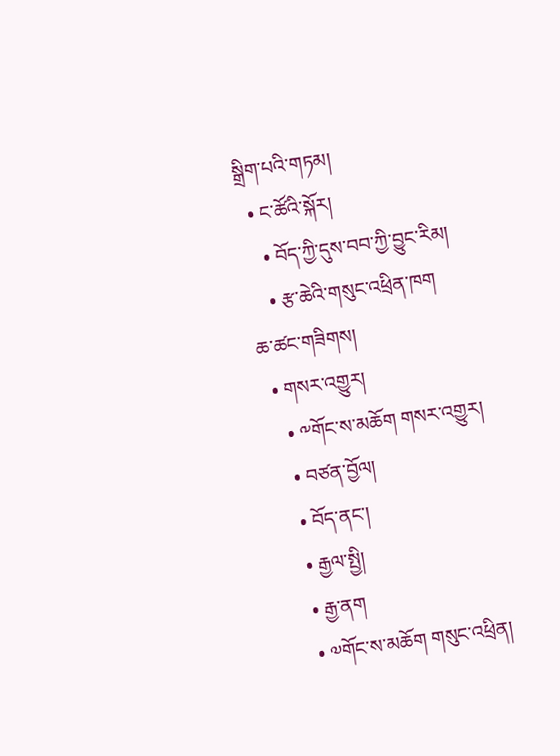སྒྲིག་པའི་གཏམ།
  • ང་ཚོའི་སྐོར།
    • བོད་ཀྱི་དུས་བབ་ཀྱི་བྱུང་རིམ།
    • རྩ་ཆེའི་གསུང་འཕྲིན་ཁག
ཆ་ཚང་གཟིགས།
  • གསར་འགྱུར།
    • ༸གོང་ས་མཆོག གསར་འགྱུར།
    • བཙན་བྱོལ།
    • བོད་ནང་།
    • རྒྱལ་སྤྱི།
    • རྒྱ་ནག
    • ༧གོང་ས་མཆོག གསུང་འཕྲིན།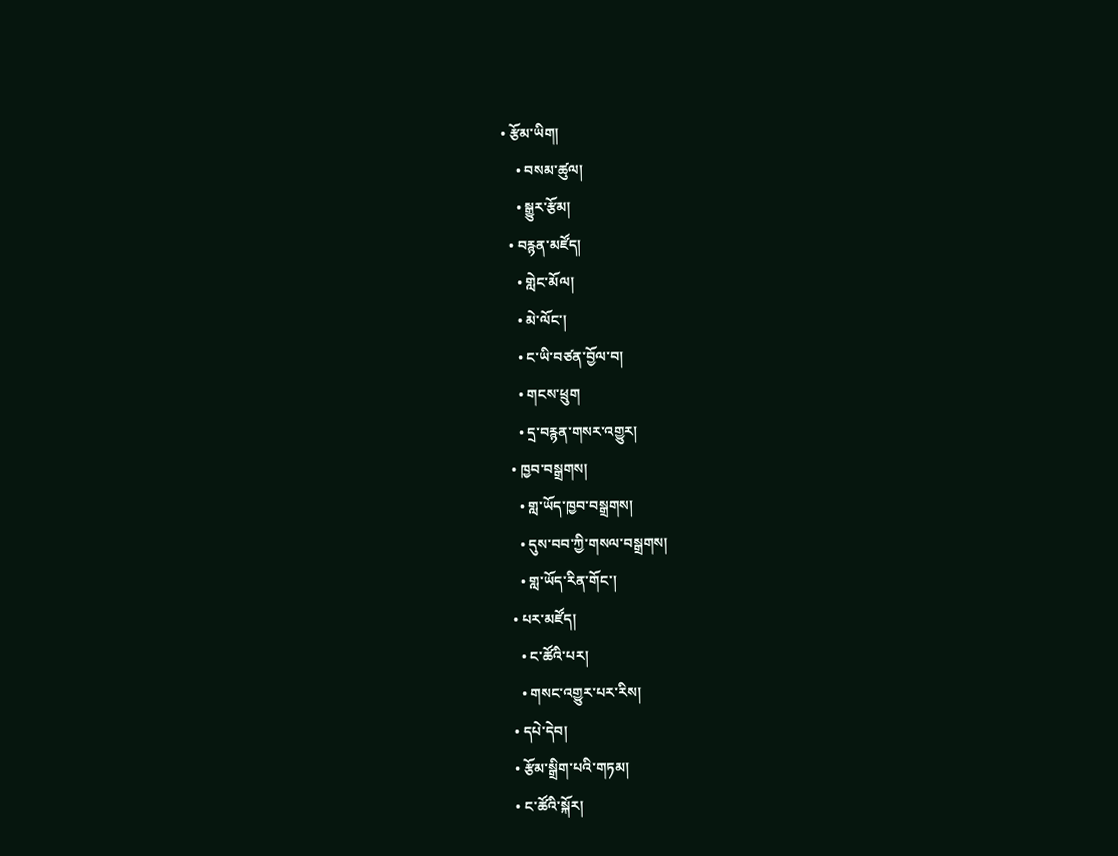• རྩོམ་ཡིག།
    • བསམ་ཚུལ།
    • སྒྱུར་རྩོམ།
  • བརྙན་མཛོད།
    • གླེང་མོལ།
    • མེ་ལོང་།
    • ང་ཡི་བཙན་བྱོལ་བ།
    • གངས་ཕྲུག
    • དྲ་བརྙན་གསར་འགྱུར།
  • ཁྱབ་བསྒྲགས།
    • གླ་ཡོད་ཁྱབ་བསྒྲགས།
    • དུས་བབ་ཀྱི་གསལ་བསྒྲགས།
    • གླ་ཡོད་རིན་གོང་།
  • པར་མཛོད།
    • ང་ཚོའི་པར།
    • གསང་འགྱུར་པར་རིས།
  • དཔེ་དེབ།
  • རྩོམ་སྒྲིག་པའི་གཏམ།
  • ང་ཚོའི་སྐོར།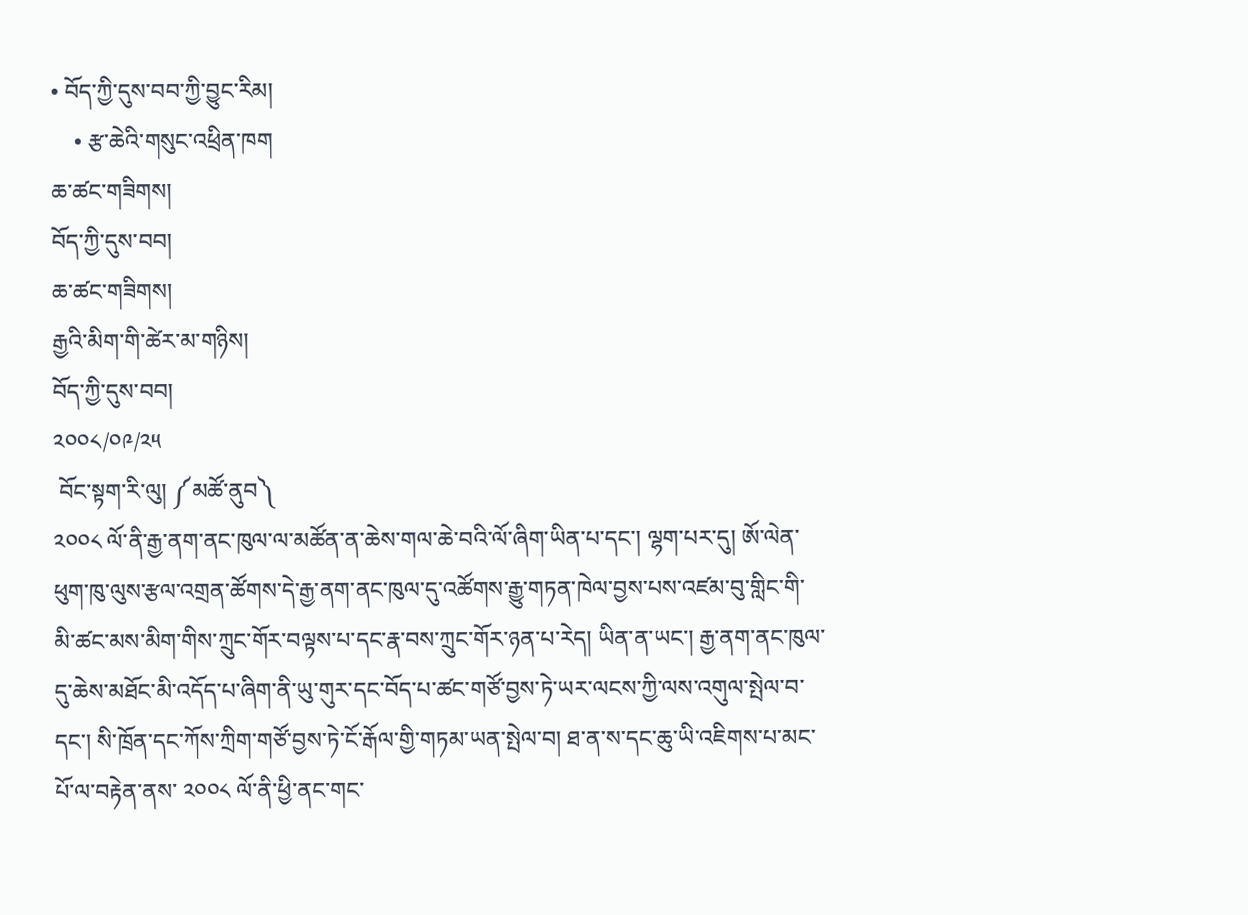• བོད་ཀྱི་དུས་བབ་ཀྱི་བྱུང་རིམ།
    • རྩ་ཆེའི་གསུང་འཕྲིན་ཁག
ཆ་ཚང་གཟིགས།
བོད་ཀྱི་དུས་བབ།
ཆ་ཚང་གཟིགས།
རྒྱའི་མིག་གི་ཚེར་མ་གཉིས།
བོད་ཀྱི་དུས་བབ།
༢༠༠༨/༠༩/༢༥
 བོང་སྟག་རི་ལུ། ༼མཚོ་ནུབ༽
༢༠༠༨ ལོ་ནི་རྒྱ་ནག་ནང་ཁུལ་ལ་མཚོན་ན་ཆེས་གལ་ཆེ་བའི་ལོ་ཞིག་ཡིན་པ་དང་། ལྷག་པར་དུ། ཨོ་ལེན་ཕུག་ཁུ་ལུས་རྩལ་འགྲན་ཚོགས་དེ་རྒྱ་ནག་ནང་ཁུལ་དུ་འཚོགས་རྒྱུ་གཏན་ཁེལ་བྱས་པས་འཛམ་བུ་གླིང་གི་མི་ཚང་མས་མིག་གིས་ཀྲུང་གོར་བལྟས་པ་དང་རྣ་བས་ཀྲུང་གོར་ཉན་པ་རེད། ཡིན་ན་ཡང་། རྒྱ་ནག་ནང་ཁུལ་དུ་ཆེས་མཐོང་མི་འདོད་པ་ཞིག་ནི་ཡུ་གུར་དང་བོད་པ་ཚང་གཙོ་བྱས་ཏེ་ཡར་ལངས་ཀྱི་ལས་འགུལ་སྤེལ་བ་དང་། སི་ཁྲོན་དང་ཀོས་ཀྲིག་གཙོ་བྱས་ཏེ་ངོ་རྒོལ་གྱི་གཏམ་ཡན་སྤེལ་བ། ཐ་ན་ས་དང་ཆུ་ཡི་འཇིགས་པ་མང་པོ་ལ་བརྟེན་ནས་ ༢༠༠༨ ལོ་ནི་ཕྱི་ནང་གང་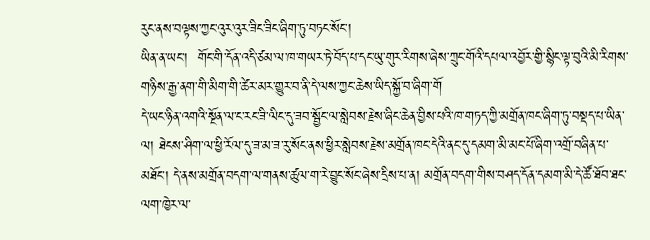རུང་ནས་བལྟས་ཀྱང་འུར་འུར་ཟིང་ཟིང་ཞིག་ཏུ་བཏང་སོང་།
ཡིན་ན་ཡང་།  གོང་གི་དོན་འདི་ཙམ་ལ་ཁ་གཡར་ཏེ་བོད་པ་དང་ཡུ་གུར་རིགས་ཞེས་ཀྲུང་གོའི་དཔལ་འབྱོར་གྱི་སྙིང་ལྟ་བུའི་མི་རིགས་གཉིས་རྒྱ་ནག་གི་མིག་གི་ཚེར་མར་གྱུར་བ་ནི་དེ་ལས་ཀྱང་ཆེས་ཡིད་སྐྱོ་བ་ཞིག་གོ
དེ་ཡང་ཉིན་འགའི་སྔོན་ལ་ང་རང་ཟི་ལིང་དུ་ཟབ་སྦྱོང་ལ་སླེབས་རྗེས་ཞིང་ཆེན་བྱིས་པའི་ཁ་གཏད་ཀྱི་མགྲོན་ཁང་ཞིག་ཏུ་བསྡད་པ་ཡིན་ལ། ཐེངས་ཤིག་ལ་ཕྱི་རོལ་དུ་ཟ་མ་ཟ་རུ་སོང་ནས་ཕྱིར་སླེབས་རྗེས་མགྲོན་ཁང་དེའི་ནང་དུ་དམག་མི་མང་པོ་ཞིག་འགྲོ་བཞིན་པ་མཐོང་། དེ་ནས་མགྲོན་བདག་ལ་གནས་ཚུལ་ག་རེ་བྱུང་སོང་ཞེས་དྲིས་པ་ན། མགྲོན་བདག་གིས་བཤད་དོན་དམག་མི་དེ་ཚོ་ཐོབ་ཐང་ལག་ཁྱེར་ལ་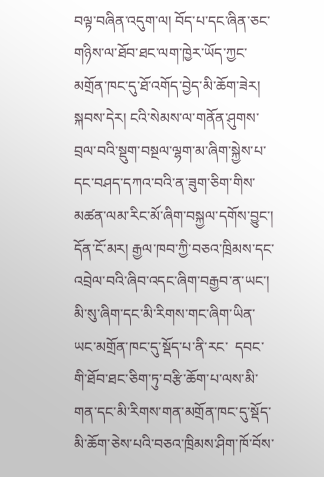བལྟ་བཞིན་འདུག་ལ། བོད་པ་དང་ཞིན་ཅང་གཉིས་ལ་ཐོབ་ཐང་ལག་ཁྱེར་ཡོད་ཀྱང་མགྲོན་ཁང་དུ་ཐོ་འགོད་བྱེད་མི་ཆོག་ཟེར། སྐབས་དེར། ངའི་སེམས་ལ་གནོན་ཤུགས་བྲལ་བའི་སྡུག་བསྔལ་ལྷག་མ་ཞིག་སྐྱེས་པ་དང་བཤད་དཀའ་བའི་ན་ཟུག་ཅིག་གིས་མཚན་ལམ་རིང་མོ་ཞིག་བསྐྱལ་དགོས་བྱུང་།
དོན་ངོ་མར། རྒྱལ་ཁབ་ཀྱི་བཅའ་ཁྲིམས་དང་འབྲེལ་བའི་ཞིབ་འདང་ཞིག་བརྒྱབ་ན་ཡང་། མི་སུ་ཞིག་དང་མི་རིགས་གང་ཞིག་ཡིན་ཡང་མགྲོན་ཁང་དུ་སྡོད་པ་ནི་རང་  དབང་གི་ཐོབ་ཐང་ཅིག་ཏུ་བརྩི་ཆོག་པ་ལས་མི་གན་དང་མི་རིགས་གན་མགྲོན་ཁང་དུ་སྡོད་མི་ཆོག་ཅེས་པའི་བཅའ་ཁྲིམས་ཤིག་ཁོ་བོས་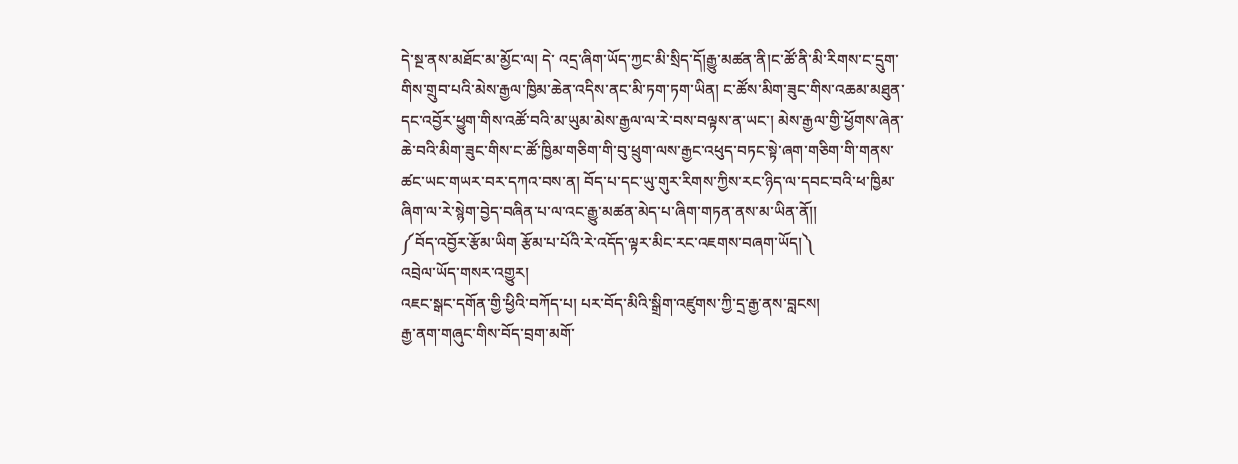དེ་སྔ་ནས་མཐོང་མ་མྱོང་ལ། དེ་ འདྲ་ཞིག་ཡོད་ཀྱང་མི་སྲིད་དོ།རྒྱུ་མཚན་ནི།ང་ཚོ་ནི་མི་རིགས་ང་དྲུག་གིས་གྲུབ་པའི་མེས་རྒྱལ་ཁྱིམ་ཆེན་འདིས་ནང་མི་ཏག་ཏག་ཡིན། ང་ཚོས་མིག་ཟུང་གིས་འཆམ་མཐུན་དང་འབྱོར་ཕྱུག་གིས་འཚོ་བའི་མ་ཡུམ་མེས་རྒྱལ་ལ་རེ་བས་བལྟས་ན་ཡང་། མེས་རྒྱལ་གྱི་ཕྱོགས་ཞེན་ཆེ་བའི་མིག་ཟུང་གིས་ང་ཚོ་ཁྱིམ་གཅིག་གི་བུ་ཕྲུག་ལས་རྒྱང་འཕུད་བཏང་སྟེ་ཞག་གཅིག་གི་གནས་ཚང་ཡང་གཡར་བར་དཀའ་བས་ན། བོད་པ་དང་ཡུ་གུར་རིགས་ཀྱིས་རང་ཉིད་ལ་དབང་བའི་ཕ་ཁྱིམ་ཞིག་ལ་རེ་སྙེག་བྱེད་བཞིན་པ་ལ་འང་རྒྱུ་མཚན་མེད་པ་ཞིག་གཏན་ནས་མ་ཡིན་ནོ།།
༼བོད་འབྱོར་རྩོམ་ཡིག རྩོམ་པ་པོའི་རེ་འདོད་ལྟར་མིང་རང་འཇགས་བཞག་ཡོད།༽
འབྲེལ་ཡོད་གསར་འགྱུར།
འཇང་སྒང་དགོན་གྱི་ཕྱིའི་བཀོད་པ། པར་བོད་མིའི་སྒྲིག་འཛུགས་ཀྱི་དྲ་རྒྱ་ནས་བླངས།
རྒྱ་ནག་གཞུང་གིས་བོད་བྲག་མགོ་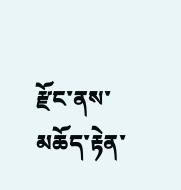རྫོང་ནས་མཆོད་རྟེན་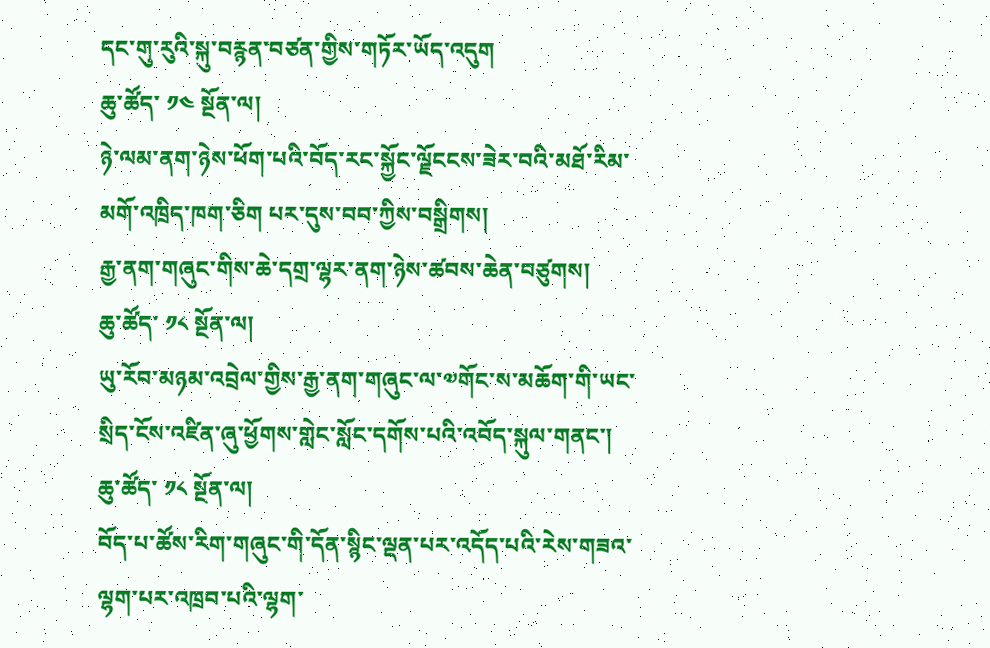དང་གུ་རུའི་སྐུ་བརྙན་བཙན་གྱིས་གཏོར་ཡོད་འདུག
ཆུ་ཚོད་ ༡༤ སྔོན་ལ།
ཉེ་ལམ་ནག་ཉེས་ཕོག་པའི་བོད་རང་སྐྱོང་ལྗོངངས་ཟེར་བའི་མཐོ་རིམ་མགོ་འཁྲིད་ཁག་ཅིག པར་དུས་བབ་ཀྱིས་བསྒྲིགས།
རྒྱ་ནག་གཞུང་གིས་ཆེ་དགྲ་ལྷར་ནག་ཉེས་ཚབས་ཆེན་བཙུགས།
ཆུ་ཚོད་ ༡༨ སྔོན་ལ།
ཡུ་རོབ་མཉམ་འབྲེལ་གྱིས་རྒྱ་ནག་གཞུང་ལ་༧གོང་ས་མཆོག་གི་ཡང་སྲིད་ངོས་འཛིན་ཞུ་ཕྱོགས་གླེང་སློང་དགོས་པའི་འབོད་སྐུལ་གནང་།
ཆུ་ཚོད་ ༡༨ སྔོན་ལ།
བོད་པ་ཚོས་རིག་གཞུང་གི་དོན་སྙིང་ལྡན་པར་འདོད་པའི་རེས་གཟའ་ལྷག་པར་འཁྲབ་པའི་ལྷག་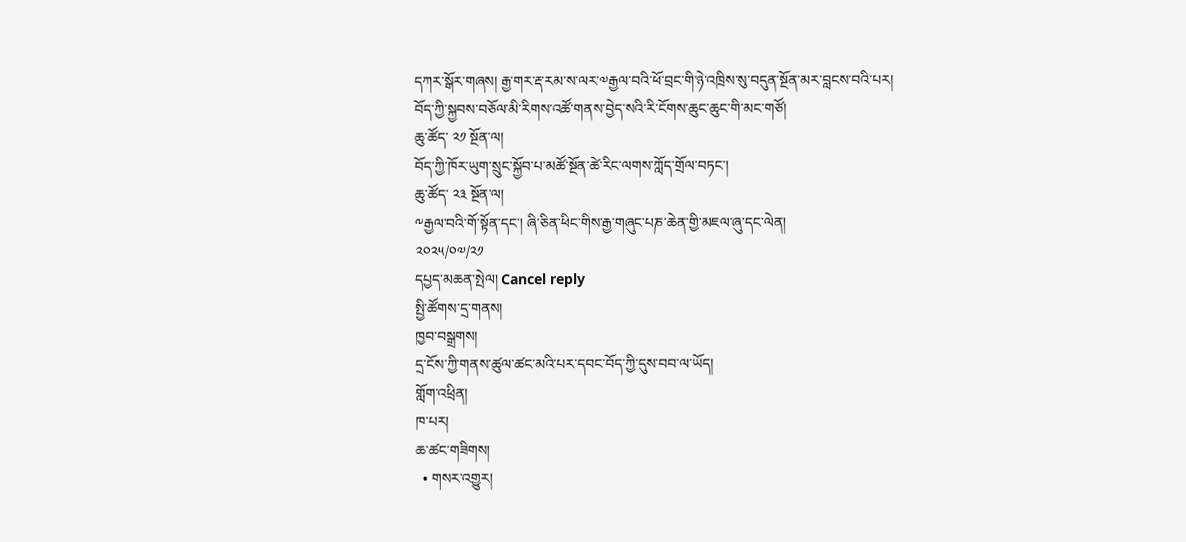དཀར་སྒོར་གཞས། རྒྱ་གར་རྡ་རམ་ས་ལར་༧རྒྱལ་བའི་ཕོ་བྲང་གི་ཉེ་འཁྲིས་སུ་བདུན་སྔོན་མར་བླངས་བའི་པར།
བོད་ཀྱི་སྐྱབས་བཅོལ་མི་རིགས་འཚོ་གནས་བྱེད་སའི་རི་ངོགས་ཆུང་ཆུང་གི་མང་གཙོ།
ཆུ་ཚོད་ ༢༡ སྔོན་ལ།
བོད་ཀྱི་ཁོར་ཡུག་སྲུང་སྐྱོབ་པ་མཚོ་སྔོན་ཚེ་རིང་ལགས་ཀློད་གྲོལ་བཏང་།
ཆུ་ཚོད་ ༢༣ སྔོན་ལ།
༸རྒྱལ་བའི་གོ་སྟོན་དང་། ཞི་ཅིན་ཕིང་གིས་རྒྱ་གཞུང་པཎ་ཆེན་གྱི་མཇལ་ཞུ་དང་ལེན།
༢༠༢༥/༠༧/༢༡
དཔྱད་མཆན་སྤེལ། Cancel reply
སྤྱི་ཚོགས་དྲ་གནས།
ཁྱབ་བསྒྲགས།
དྲ་ངོས་ཀྱི་གནས་ཚུལ་ཚང་མའི་པར་དབང་བོད་ཀྱི་དུས་བབ་ལ་ཡོད།
གློག་འཕྲིན།
ཁ་པར།
ཆ་ཚང་གཟིགས།
  • གསར་འགྱུར།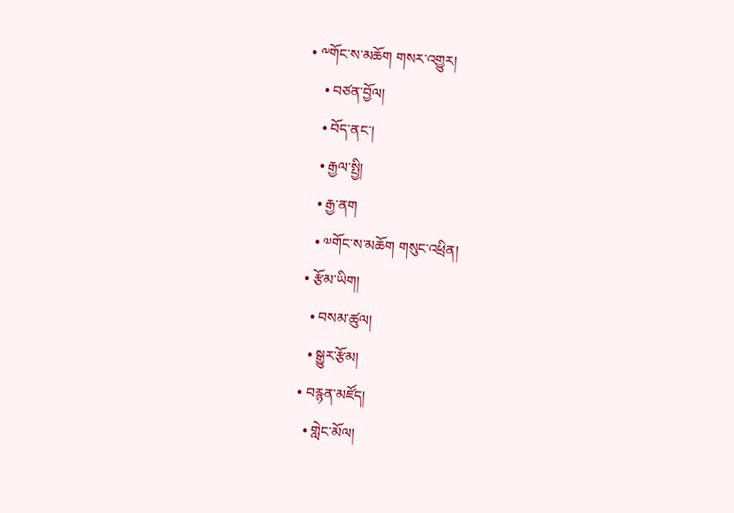• ༸གོང་ས་མཆོག གསར་འགྱུར།
    • བཙན་བྱོལ།
    • བོད་ནང་།
    • རྒྱལ་སྤྱི།
    • རྒྱ་ནག
    • ༧གོང་ས་མཆོག གསུང་འཕྲིན།
  • རྩོམ་ཡིག།
    • བསམ་ཚུལ།
    • སྒྱུར་རྩོམ།
  • བརྙན་མཛོད།
    • གླེང་མོལ།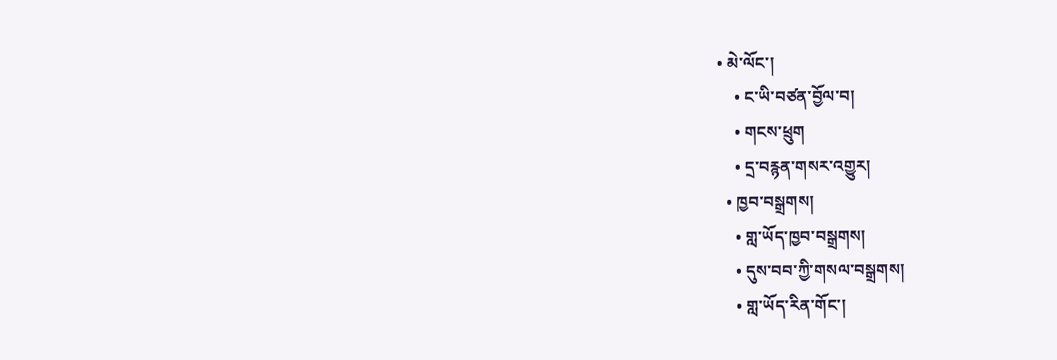• མེ་ལོང་།
    • ང་ཡི་བཙན་བྱོལ་བ།
    • གངས་ཕྲུག
    • དྲ་བརྙན་གསར་འགྱུར།
  • ཁྱབ་བསྒྲགས།
    • གླ་ཡོད་ཁྱབ་བསྒྲགས།
    • དུས་བབ་ཀྱི་གསལ་བསྒྲགས།
    • གླ་ཡོད་རིན་གོང་།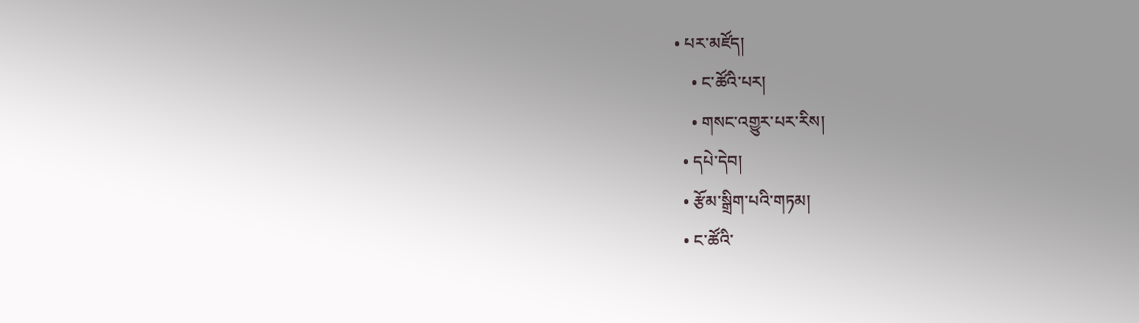• པར་མཛོད།
    • ང་ཚོའི་པར།
    • གསང་འགྱུར་པར་རིས།
  • དཔེ་དེབ།
  • རྩོམ་སྒྲིག་པའི་གཏམ།
  • ང་ཚོའི་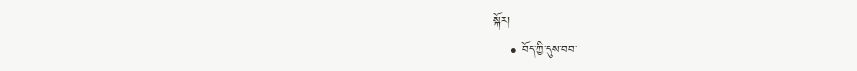སྐོར།
    • བོད་ཀྱི་དུས་བབ་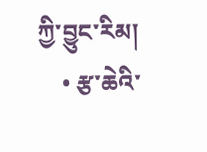ཀྱི་བྱུང་རིམ།
    • རྩ་ཆེའི་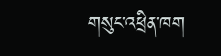གསུང་འཕྲིན་ཁག